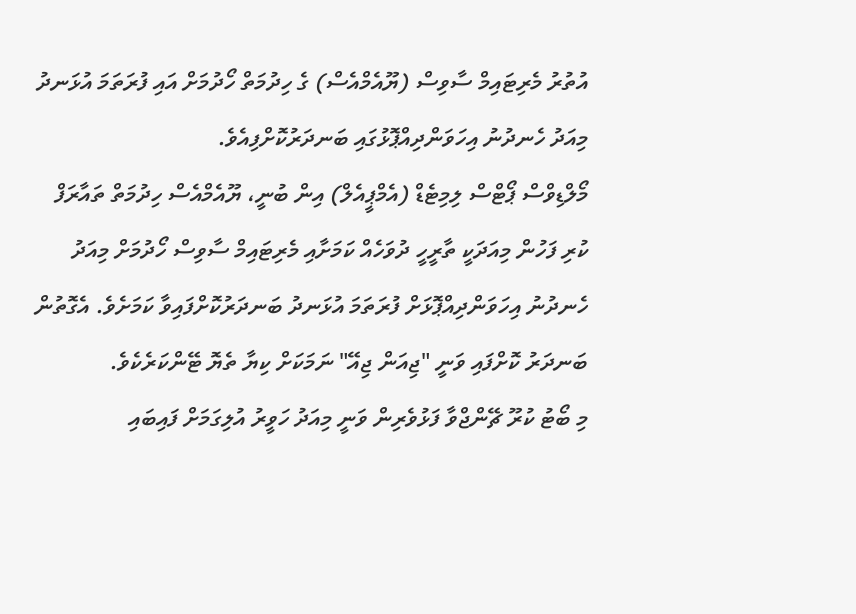އުތުރު މެރިޓައިމް ސާވިސް (ޔޫއެމްއެސް) ގެ ހިދުމަތް ހޯދުމަށް އައި ފުރަތަމަ އުޅަނދު މިއަދު ހެނދުނު އިހަވަންދިއްޕޮޅުގައި ބަނދަރުކޮށްފިއެވެ.
މޯލްޑިވްސް ޕޯޓްސް ލިމިޓެޑް (އެމްޕީއެލް) އިން ބުނީ، ޔޫއެމްއެސް ހިދުމަތް ތައާރަފް ކުރި ފަހުން މިއަދަކީ ތާރީހީ ދުވަހެއް ކަމަށާއި މެރިޓައިމް ސާވިސް ހޯދުމަށް މިއަދު ހެނދުނު އިހަވަންދިއްޕޮޅަށް ފުރަތަމަ އުޅަނދު ބަނދަރުކޮށްފައިވާ ކަމަށެވެ. އެގޮތުން ބަނދަރު ކޮށްފައި ވަނީ "ޖިއަން ޖިއޭ" ނަމަކަށް ކިޔާ ތެޔޮ ޓޭންކަރެކެވެ.
މި ބޯޓު ކުރޫ ޗޭންޖްވާ ފަޅުވެރިން ވަނީ މިއަދު ހަވީރު އުލިގަމަށް ފައިބައި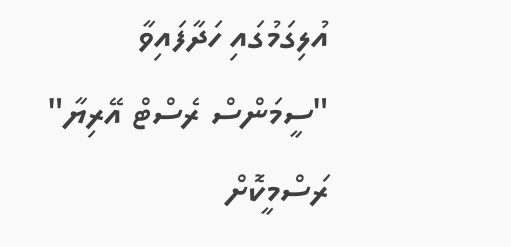އުލިގަމުގައި ހަދާފައިވާ "ސީމަންސް ރެސްޓް އޭރިޔާ" ރަސްމީކޮށް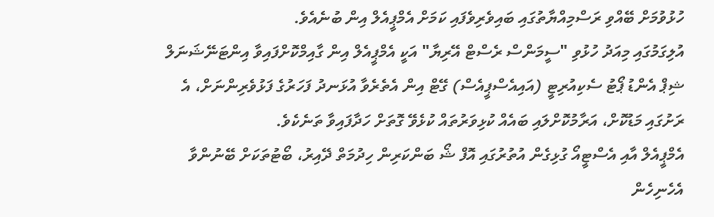ހުޅުވުމަށް ބޭއްވި ރަސްމިއްޔާތުގައި ބައިވެރިވެފައި ކަމަށް އެމްޕީއެލް އިން ބުނެއެވެ.
އުލިގަމުގައި މިއަދު ހުޅުވި "ސީމަންސް ރެސްޓް އޭރިޔާ" އަކީ އެމްޕީއެލް އިން ގާއިމްކޮށްފައިވާ އިންޓަނޭޝަނަލް ޝިޕް އެންޑު ޕޯޓު ސެކިއުރިޓީ (އައިއެސްޕީއެސް) ގޭޓް އިން އެތެރެވާ އުޅަނދު ފަހަރުގެ ފަޅުވެރިންނަށް، އެ ރަށުގައި މަޑުކޮށް، އަރާމުކޮށްލައި ބައެއް ކުޅިވަރުތައް ކުޅެވޭ ގޮތަށް ހަދާފައިވާ ތަނެކެވެ.
އެމްޕީއެލް އާއި އެސްޓީއޯ ގުޅިގެން އުތުރުގައި އޮފް ޝޯ ބަންކަރިން ހިދުމަތް ދޭއިރު، ބޯޓުތަކަށް ބޭނުންވާ އެހެނިހެން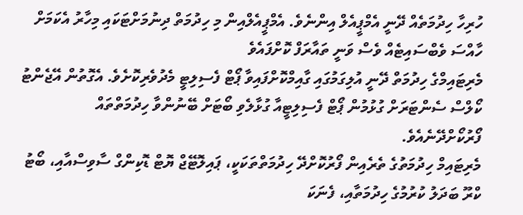ހުރިހާ ހިދުމަތެއް ދޭނީ އެމްޕީއެލް އިންނެވެ. އެމްޕީއެލްއިން މި ހިދުމަތް ދިނުމަށްޓަކައި މިހާރު އެކަމަށް ހާއްސަ ވެބްސައިޓެއް ވެސް ވަނީ ތައާރަފް ކޮށްފައެވެ
މެރިޓައިމްގެ ހިދުމަތް ދޭނީ އުލިގަމުގައި ގާއިމްކޮށްފައިވާ ޕޯޓް ފެސިލިޓީ މެދުވެރިކޮށެވެ. އެގޮތުން އޭޖެންޓު ކޯލްސް ސެންޓަރަށް ގުޅުމުން ޕޯޓް ފެސިލިޓީއާ ގުޅާލެވި ބޯޓަށް ބޭނުންވާ ހިދުމަތްތައް ފޯރުކޯށްދޭނެއެވެ.
މެރިޓައިމް ހިދުމަތުގެ ތެރެއިން ފޯރުކޮށްދޭ ހިދުމަތްތަކަކީ، ޕައިލޮޓޭޖް ޔޮޓް ޑޮކިންގް ސާވިސްއާއި، ބޯޓު ކްރޫ ބަދަލު ކުރުމުގެ ހިދުމަތާއި، ފެނަކަ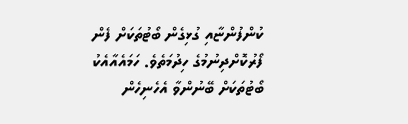ކުންފުންޏާއި ގުޅިގެން ބޯޓުތަކަށް ފެން ފޯރުކޮށްދިނުމުގެ ހިދުމަތެވެ. ހަމައެއާއެކު ބޯޓުތަކަށް ބޭނުންވާ އެހެނިހެން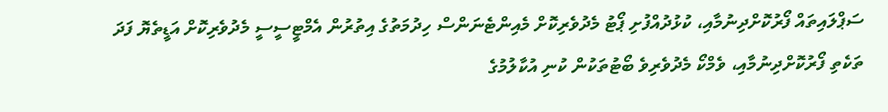ސަޕްލައިތައް ފޯރުކޮށްދިނުމާއި، ކުޅުދުއްފުށި ޕޯޓު މެދުވެރިކޮށް މެއިންޓެނަންސް ހިދުމަތުގެ އިތުރުން އެމްޓީސީސީ މެދުވެރިކޮށް އަޑީތެޔޮ ފަދަ ތަކެތި ފޯރުކޮށްދިނުމާއި، ވެމްކޯ މެދުވެރިވެ ބޯޓުތަކުން ކުނި އުކާލުމުގެ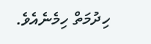ހިދުމަތް ހިމެނެއެވެ.